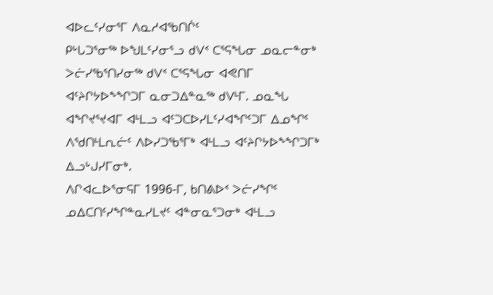ᐊᐅᓚᑦᓯᓂᕐᒥ ᐱᓇᓱᐊᖃᑎᒌᑦ
ᑭᒡᒐᑐᕐᓂᖅ ᐅᖑᒪᑦᓯᓂᕐᓗ ᑯᐯᑉ ᑕᕐᕋᖓᓂ ᓄᓇᓕᓐᓂᒃ
ᐳᓖᓯᖃᕐᑎᓯᓂᖅ ᑯᐯᑉ ᑕᕐᕋᖓᓂ ᐊᕙᑎᒥ ᐊᑦᔨᒋᔭᐅᖕᖏᑐᒥ ᓇᓂᑐᐃᓐᓇᖅ ᑯᐯᒻᒥ. ᓄᓇᖓ ᐊᖏᔪᕐᔪᐊᒥ ᐊᒻᒪᓗ ᐊᑦᑐᑕᐅᓯᒪᑦᓯᐊᖏᑦᑐᒥ ᐃᓄᖏᑦ ᐱᖁᑎᒻᒪᕆᓖᑦ ᐱᐅᓯᑐᖃᕐᒥᒃ ᐊᒻᒪᓗ ᐊᑦᔨᒋᔭᐅᖕᖏᑐᒥᒃ ᐃᓗᒡᒍᓯᒥᓂᒃ.
ᐱᒋᐊᓚᐅᕐᓂᕋᒥ 1996-ᒥ, ᑲᑎᕕᐅᑉ ᐳᓖᓯᖏᑦ ᓄᐃᑕᑎᑦᓯᖏᓐᓇᓯᒪᔪᑦ ᐊᓐᓂᓇᕐᑐᓂᒃ ᐊᒻᒪᓗ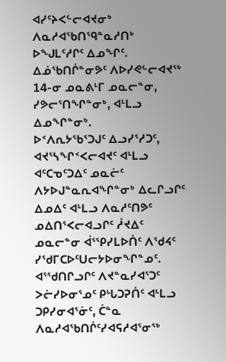ᐊᓯᑦᔨᐸᓪᓕᐊᔪᓂᒃ ᐱᓇᓱᐊᖃᑎᙯᓐᓇᓱᑎᒃ ᐅᖑᒪᑦᓱᒋᑦ ᐃᓄᖏᑦ. ᐃᓅᖃᑎᒌᓐᓂᕗᑦ ᐱᐅᓯᕙᓪᓕᐊᔪᖅ 14-ᓂ ᓄᓇᕕᒻᒥ ᓄᓇᓕᓐᓂ, ᓯᕗᓕᕐᑎᖏᓐᓂᒃ, ᐊᒻᒪᓗ ᐃᓄᖏᓐᓂᒃ.
ᐅᑉᐱᕆᔭᖃᕐᑐᒍᑦ ᐃᓗᓯᕐᓱᑐᑦ, ᐊᔪᕐᓴᖏᑉᐸᓕᐊᔪᑦ ᐊᒻᒪᓗ ᐊᑦᑕᓀᑦᑐᐃᑦ ᓄᓇᓖᑦ ᐱᔭᐅᒍᓐᓇᕆᐊᖏᓐᓂᒃ ᐃᓚᒋᓗᒋᑦ ᐃᓄᐃᑦ ᐊᒻᒪᓗ ᐱᓇᓱᑦᑎᕗᑦ ᓄᐃᑎᕐᐸᓕᐊᓗᒋᑦ ᓲᔪᐃᑦ ᓄᓇᓕᓐᓂ ᐋᕐᕿᓯᒪᐅᑏᑦ ᐱᖁᔦᑦ ᓯᖁᒥᑕᐅᑦᑌᓕᔭᐅᓂᖏᓐᓄᑦ.
ᐊᕐᖁᑎᒋᓗᒋᑦ ᐱᔪᓐᓇᓯᐊᕐᑐᑦ ᐳᓖᓯᐅᓂᕐᓄᑦ ᑭᒡᒐᑐᕈᑏᑦ ᐊᒻᒪᓗ ᑐᑭᓯᓂᐊᕐᓃᑦ, ᑖᓐᓇ ᐱᓇᓱᐊᖃᑎᒌᑦᓯᐊᕋᓱᐊᕐᓂᖅ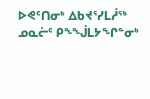ᐅᕙᑦᑎᓂᒃ ᐃᑲᔪᕐᓯᒪᓲᖅ ᓄᓇᓖᑦ ᑭᖕᖒᒪᔭᖏᓐᓂᒃ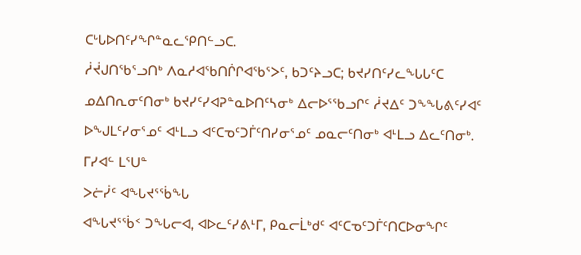ᑕᒡᒐᐅᑎᑦᓯᖏᓐᓇᓚᕿᑎᓪᓗᑕ.
ᓲᔫᒍᑎᖃᕐᓗᑎᒃ ᐱᓇᓱᐊᖃᑎᒌᒋᐊᖃᕐᐳᑦ, ᑲᑐᑦᔨᓗᑕ; ᑲᔪᓯᑎᑦᓯᓚᖓᒐᑦᑕ ᓄᐃᑎᕆᓂᑦᑎᓂᒃ ᑲᔪᓯᑦᓯᐊᕈᓐᓇᐅᑎᑦᓴᓂᒃ ᐃᓕᐅᕐᖃᓗᒋᑦ ᓲᔪᐃᑦ ᑐᖕᖓᕕᑦᓯᐊᑦ ᐅᖑᒪᑦᓯᓂᕐᓄᑦ ᐊᒻᒪᓗ ᐊᑦᑕᓀᑦᑐᒦᑦᑎᓯᓂᕐᓄᑦ ᓄᓇᓕᑦᑎᓂᒃ ᐊᒻᒪᓗ ᐃᓚᑦᑎᓂᒃ.
ᒥᓯᐊᓪ ᒪᕐᑌᓐ
ᐳᓖᓰᑦ ᐊᖓᔪᕐᖄᖓ
ᐊᖓᔪᕐᖄᑉ ᑐᖓᓕᐊ, ᐊᐅᓚᑦᓯᕕᒻᒥ, ᑭᓇᓕᒫᒃᑯᑦ ᐊᑦᑕᓀᑦᑐᒦᑦᑎᑕᐅᓂᖏᑦ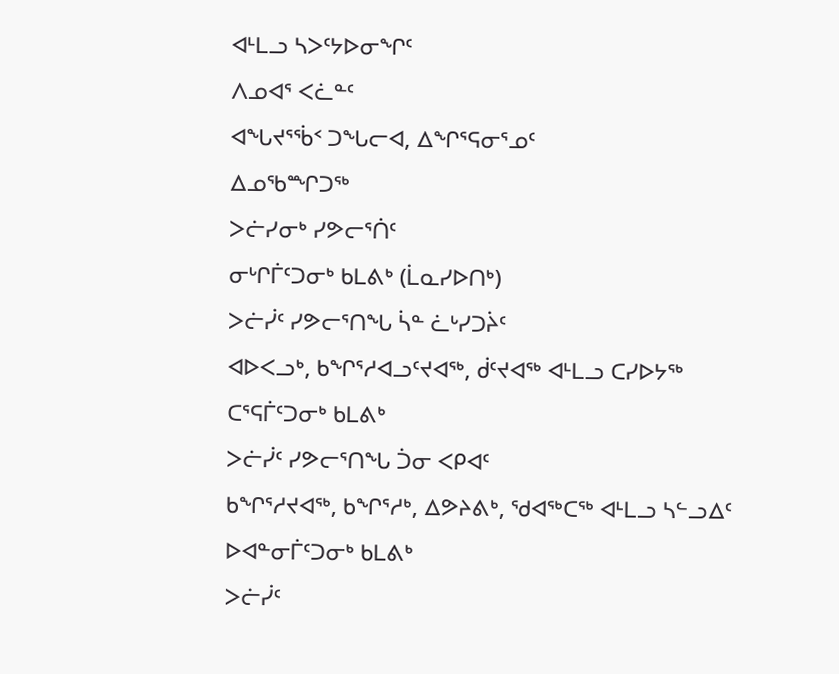ᐊᒻᒪᓗ ᓴᐳᑦᔭᐅᓂᖏᑦ
ᐱᓄᐊᕐ ᐸᓛᓐᑦ
ᐊᖓᔪᕐᖄᑉ ᑐᖓᓕᐊ, ᐃᖏᕐᕋᓂᕐᓄᑦ
ᐃᓄᖃᙱᑐᖅ
ᐳᓖᓯᓂᒃ ᓯᕗᓕᕐᑏᑦ
ᓂᒡᒋᒦᑦᑐᓂᒃ ᑲᒪᕕᒃ (ᒫᓇᓯᐅᑎᒃ)
ᐳᓖᓰᑦ ᓯᕗᓕᕐᑎᖓ ᓵᓐ ᓛᒡᓯᑐᔩᑦ
ᐊᐅᐸᓗᒃ, ᑲᖏᕐᓱᐊᓗᑦᔪᐊᖅ, ᑰᑦᔪᐊᖅ ᐊᒻᒪᓗ ᑕᓯᐅᔭᖅ
ᑕᕐᕋᒦᑦᑐᓂᒃ ᑲᒪᕕᒃ
ᐳᓖᓰᑦ ᓯᕗᓕᕐᑎᖓ ᑑᓂ ᐸᑭᐊᑦ
ᑲᖏᕐᓱᔪᐊᖅ, ᑲᖏᕐᓱᒃ, ᐃᕗᔨᕕᒃ, ᖁᐊᖅᑕᖅ ᐊᒻᒪᓗ ᓴᓪᓗᐃᑦ
ᐅᐊᓐᓂᒦᑦᑐᓂᒃ ᑲᒪᕕᒃ
ᐳᓖᓰᑦ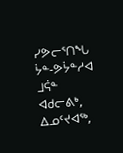ᓯᕗᓕᕐᑎᖓ ᔮᓐ-ᕗᔮᓐᓱᐊ ᒧᕌᓐ
ᐊᑯᓕᕕᒃ, ᐃᓄᑦᔪᐊᖅ,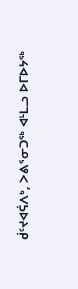ᑰᑦᔪᐊᕌᐱᒃ, ᐳᕕᕐᓂᑐᖅ ᐊᒻᒪᓗ ᐅᒥᐅᔭᖅ